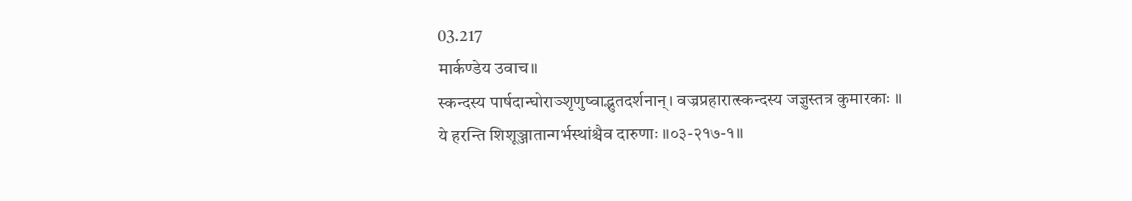03.217
मार्कण्डेय उवाच॥
स्कन्दस्य पार्षदान्घोराञ्शृणुष्वाद्भुतदर्शनान्। वज्रप्रहारात्स्कन्दस्य जज्ञुस्तत्र कुमारकाः ॥ ये हरन्ति शिशूञ्जातान्गर्भस्थांश्चैव दारुणाः ॥०३-२१७-१॥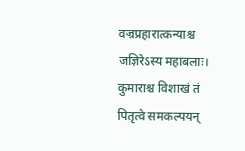वज्रप्रहारात्कन्याश्च जज्ञिरेऽस्य महाबलाः। कुमाराश्च विशाखं तं पितृत्वे समकल्पयन्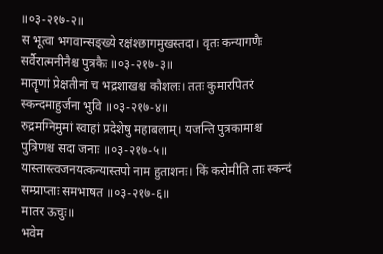॥०३-२१७-२॥
स भूत्वा भगवान्सङ्ख्ये रक्षंश्छागमुखस्तदा। वृतः कन्यागणैः सर्वैरात्मनीनैश्च पुत्रकैः ॥०३-२१७-३॥
मातॄणां प्रेक्षतीनां च भद्रशाखश्च कौशलः। ततः कुमारपितरं स्कन्दमाहुर्जना भुवि ॥०३-२१७-४॥
रुद्रमग्निमुमां स्वाहां प्रदेशेषु महाबलाम्। यजन्ति पुत्रकामाश्च पुत्रिणश्च सदा जनाः ॥०३-२१७-५॥
यास्तास्त्वजनयत्कन्यास्तपो नाम हुताशनः। किं करोमीति ताः स्कन्दं सम्प्राप्ताः समभाषत ॥०३-२१७-६॥
मातर ऊचुः॥
भवेम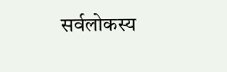सर्वलोकस्य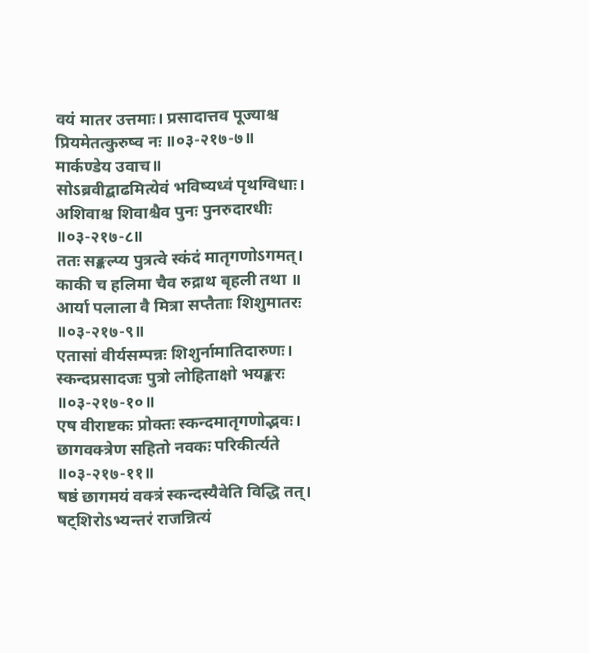वयं मातर उत्तमाः। प्रसादात्तव पूज्याश्च प्रियमेतत्कुरुष्व नः ॥०३-२१७-७॥
मार्कण्डेय उवाच॥
सोऽब्रवीद्बाढमित्येवं भविष्यध्वं पृथग्विधाः। अशिवाश्च शिवाश्चैव पुनः पुनरुदारधीः ॥०३-२१७-८॥
ततः सङ्कल्प्य पुत्रत्वे स्कंदं मातृगणोऽगमत्। काकी च हलिमा चैव रुद्राथ बृहली तथा ॥ आर्या पलाला वै मित्रा सप्तैताः शिशुमातरः ॥०३-२१७-९॥
एतासां वीर्यसम्पन्नः शिशुर्नामातिदारुणः। स्कन्दप्रसादजः पुत्रो लोहिताक्षो भयङ्करः ॥०३-२१७-१०॥
एष वीराष्टकः प्रोक्तः स्कन्दमातृगणोद्भवः। छागवक्त्रेण सहितो नवकः परिकीर्त्यते ॥०३-२१७-११॥
षष्ठं छागमयं वक्त्रं स्कन्दस्यैवेति विद्धि तत्। षट्शिरोऽभ्यन्तरं राजन्नित्यं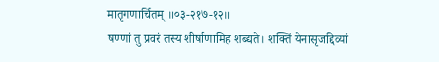मातृगणार्चितम् ॥०३-२१७-१२॥
षण्णां तु प्रवरं तस्य शीर्षाणामिह शब्द्यते। शक्तिं येनासृजद्दिव्यां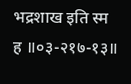भद्रशाख इति स्म ह ॥०३-२१७-१३॥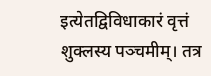इत्येतद्विविधाकारं वृत्तं शुक्लस्य पञ्चमीम्। तत्र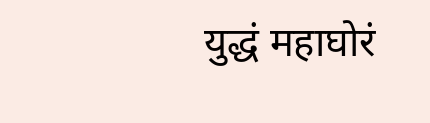युद्धं महाघोरं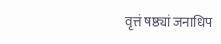वृत्तं षष्ठ्यां जनाधिप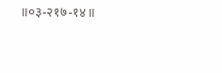॥०३-२१७-१४॥